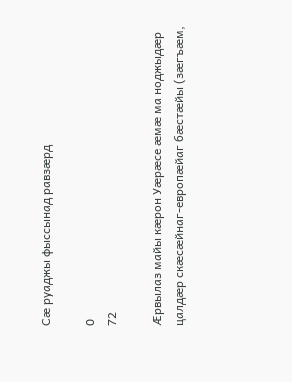Сæ руаджы фыссынад равзæрд

0
72

Æрвылаз майы кæрон Уæрæсе æмæ ма ноджыдæр цалдæр скæсæйнаг-европæйаг бæстæйы (зæгъæм,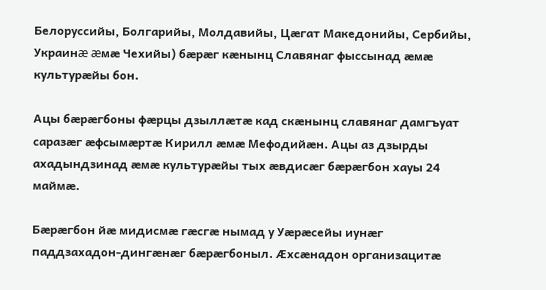Белоруссийы, Болгарийы, Молдавийы, Цæгат Македонийы, Сербийы, Украинæ æмæ Чехийы) бæрæг кæнынц Славянаг фыссынад æмæ культурæйы бон.

Ацы бæрæгбоны фæрцы дзыллæтæ кад скæнынц славянаг дамгъуат саразæг æфсымæртæ Кирилл æмæ Мефодийæн. Ацы аз дзырды ахадындзинад æмæ культурæйы тых æвдисæг бæрæгбон хауы 24 маймæ.

Бæрæгбон йæ мидисмæ гæсгæ нымад у Уæрæсейы иунæг паддзахадон-дингæнæг бæрæгбоныл. Æхсæнадон организацитæ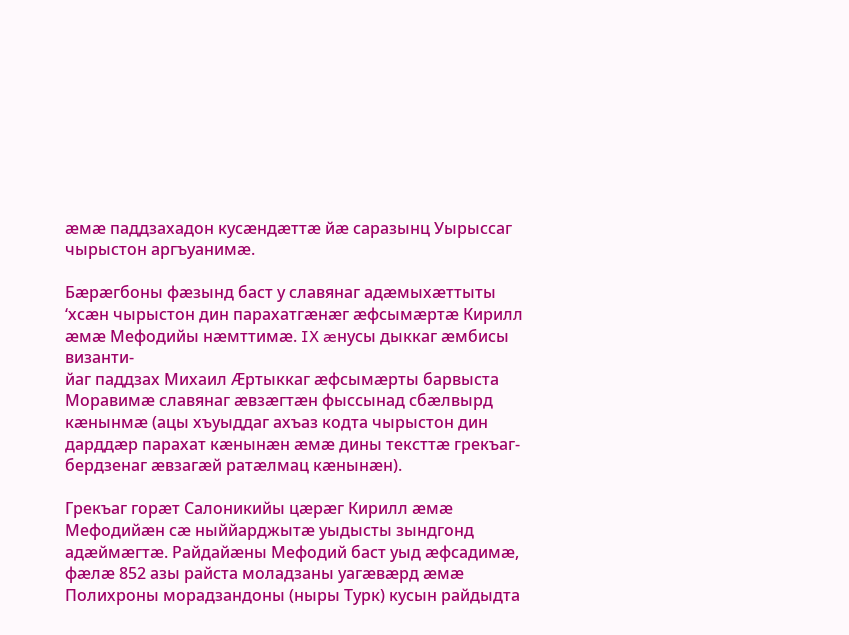æмæ паддзахадон кусæндæттæ йæ саразынц Уырыссаг чырыстон аргъуанимæ.

Бæрæгбоны фæзынд баст у славянаг адæмыхæттыты ‘хсæн чырыстон дин парахатгæнæг æфсымæртæ Кирилл æмæ Мефодийы нæмттимæ. IX æнусы дыккаг æмбисы византи-
йаг паддзах Михаил Æртыккаг æфсымæрты барвыста Моравимæ славянаг æвзæгтæн фыссынад сбæлвырд кæнынмæ (ацы хъуыддаг ахъаз кодта чырыстон дин дарддæр парахат кæнынæн æмæ дины тексттæ грекъаг- бердзенаг æвзагæй ратæлмац кæнынæн).

Грекъаг горæт Салоникийы цæрæг Кирилл æмæ Мефодийæн сæ ныййарджытæ уыдысты зындгонд адæймæгтæ. Райдайæны Мефодий баст уыд æфсадимæ, фæлæ 852 азы райста моладзаны уагæвæрд æмæ Полихроны морадзандоны (ныры Турк) кусын райдыдта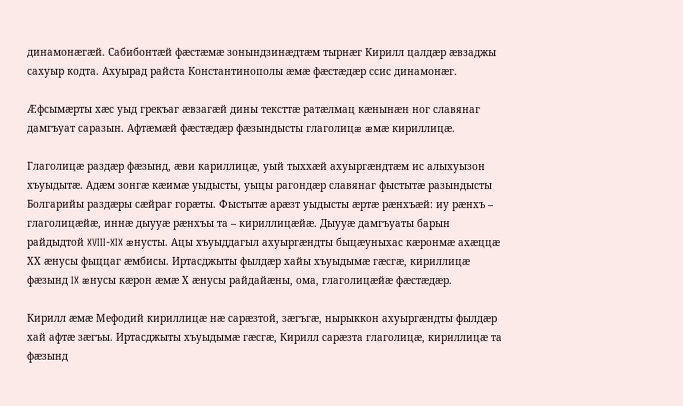динамонæгæй. Сабибонтæй фæстæмæ зонындзинæдтæм тырнæг Кирилл цалдæр æвзаджы сахуыр кодта. Ахуырад райста Константинополы æмæ фæстæдæр ссис динамонæг.

Æфсымæрты хæс уыд грекъаг æвзагæй дины тексттæ ратæлмац кæнынæн ног славянаг дамгъуат саразын. Афтæмæй фæстæдæр фæзындысты глаголицæ æмæ кириллицæ.

Глаголицæ раздæр фæзынд, æви кариллицæ, уый тыххæй ахуыргæндтæм ис алыхуызон хъуыдытæ. Адæм зонгæ кæимæ уыдысты, уыцы рагондæр славянаг фыстытæ разындысты Болгарийы раздæры сæйраг горæты. Фыстытæ арæзт уыдысты æртæ рæнхъæй: иу рæнхъ – глаголицæйæ, иннæ дыууæ рæнхъы та – кириллицæйæ. Дыууæ дамгъуаты барын райдыдтой XVIII-XIX æнусты. Ацы хъуыддагыл ахуыргæндты быцæуныхас кæронмæ ахæццæ ХХ æнусы фыццаг æмбисы. Иртасджыты фылдæр хайы хъуыдымæ гæсгæ, кириллицæ фæзынд IX æнусы кæрон æмæ Х æнусы райдайæны, ома, глаголицæйæ фæстæдæр.

Кирилл æмæ Мефодий кириллицæ нæ сарæзтой, зæгъгæ, нырыккон ахуыргæндты фылдæр хай афтæ зæгъы. Иртасджыты хъуыдымæ гæсгæ, Кирилл сарæзта глаголицæ, кириллицæ та фæзынд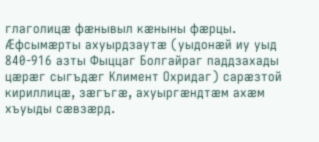глаголицæ фæнывыл кæныны фæрцы. Æфсымæрты ахуырдзаутæ (уыдонæй иу уыд 840-916 азты Фыццаг Болгайраг паддзахады цæрæг сыгъдæг Климент Охридаг) сарæзтой кириллицæ, зæгъгæ, ахуыргæндтæм ахæм хъуыды сæвзæрд.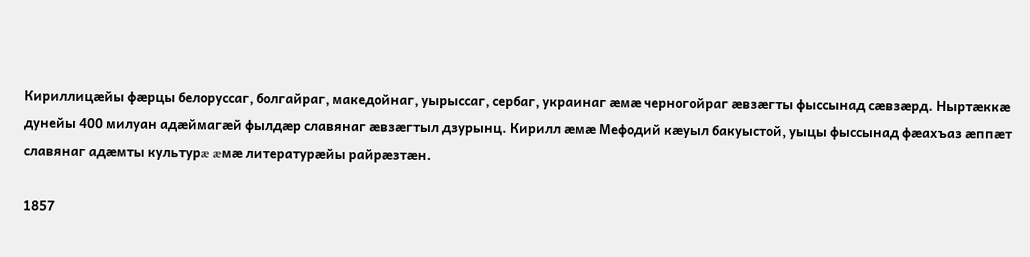Кириллицæйы фæрцы белоруссаг, болгайраг, македойнаг, уырыссаг, сербаг, украинаг æмæ черногойраг æвзæгты фыссынад сæвзæрд. Ныртæккæ дунейы 400 милуан адæймагæй фылдæр славянаг æвзæгтыл дзурынц. Кирилл æмæ Мефодий кæуыл бакуыстой, уыцы фыссынад фæахъаз æппæт славянаг адæмты культурæ æмæ литературæйы райрæзтæн.

1857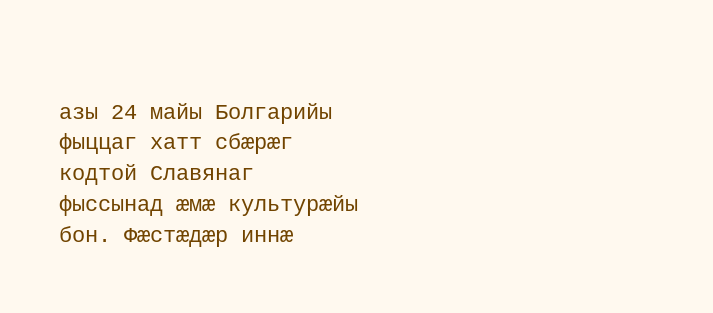азы 24 майы Болгарийы фыццаг хатт сбæрæг кодтой Славянаг фыссынад æмæ культурæйы бон. Фæстæдæр иннæ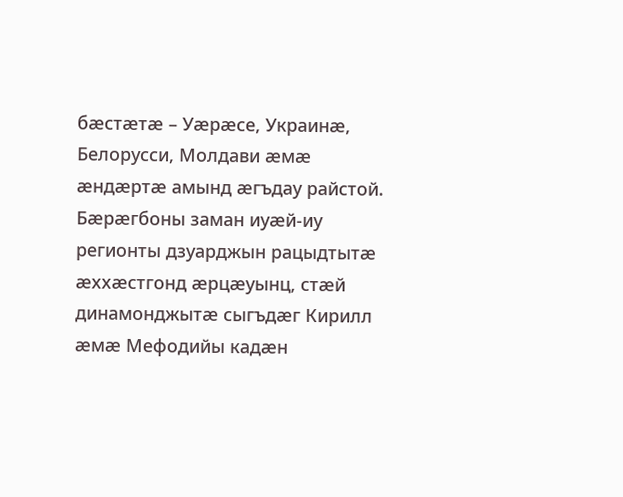бæстæтæ – Уæрæсе, Украинæ, Белорусси, Молдави æмæ æндæртæ амынд æгъдау райстой. Бæрæгбоны заман иуæй-иу регионты дзуарджын рацыдтытæ æххæстгонд æрцæуынц, стæй динамонджытæ сыгъдæг Кирилл æмæ Мефодийы кадæн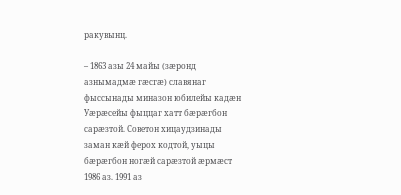ракувынц.

– 1863 азы 24 майы (зæронд азнымадмæ гæсгæ) славянаг фыссынады миназон юбилейы кадæн Уæрæсейы фыццаг хатт бæрæгбон сарæзтой. Советон хицаудзинады заман кæй ферох кодтой, уыцы бæрæгбон ногæй сарæзтой æрмæст 1986 аз. 1991 аз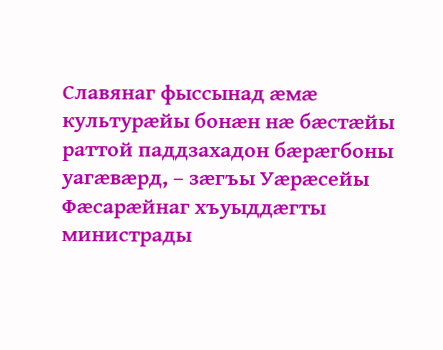Славянаг фыссынад æмæ культурæйы бонæн нæ бæстæйы раттой паддзахадон бæрæгбоны уагæвæрд, – зæгъы Уæрæсейы Фæсарæйнаг хъуыддæгты министрады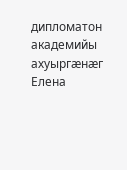дипломатон академийы ахуыргæнæг Елена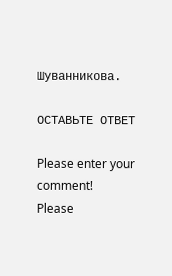Шуванникова.

ОСТАВЬТЕ ОТВЕТ

Please enter your comment!
Please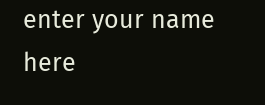enter your name here